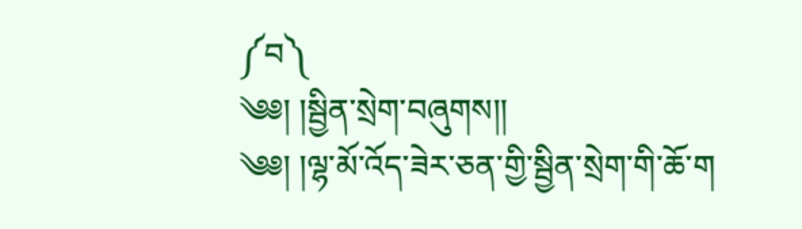༼བ༽
༄༅། །སྦྱིན་སྲེག་བཞུགས།།
༄༅། །ལྷ་མོ་འོད་ཟེར་ཅན་གྱི་སྦྱིན་སྲེག་གི་ཆོ་ག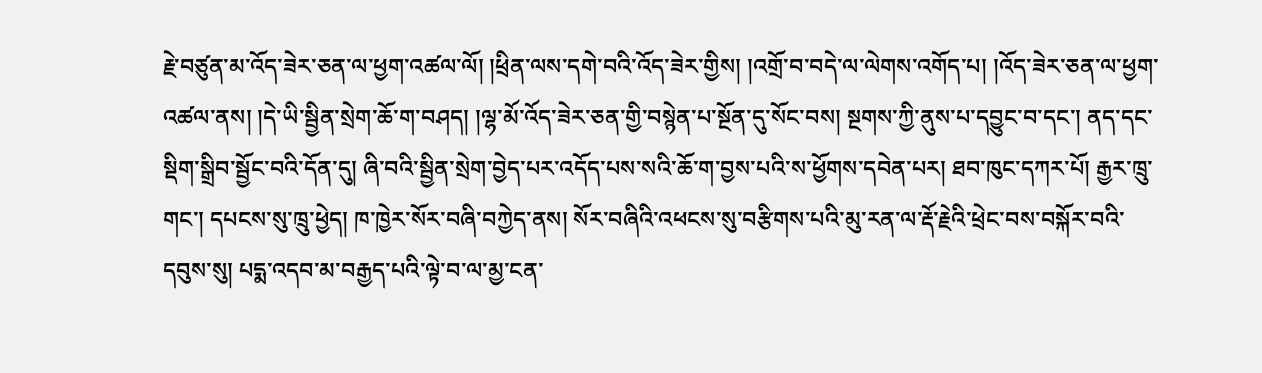རྗེ་བཙུན་མ་འོད་ཟེར་ཅན་ལ་ཕྱག་འཚལ་ལོ། །ཕྲིན་ལས་དགེ་བའི་འོད་ཟེར་གྱིས། །འགྲོ་བ་བདེ་ལ་ལེགས་འགོད་པ། །འོད་ཟེར་ཅན་ལ་ཕྱག་འཚལ་ནས། །དེ་ཡི་སྦྱིན་སྲེག་ཆོ་ག་བཤད། །ལྷ་མོ་འོད་ཟེར་ཅན་གྱི་བསྙེན་པ་སྔོན་དུ་སོང་བས། སྔགས་ཀྱི་ནུས་པ་དབྱུང་བ་དང་། ནད་དང་སྡིག་སྒྲིབ་སྦྱོང་བའི་དོན་དུ། ཞི་བའི་སྦྱིན་སྲེག་བྱེད་པར་འདོད་པས་སའི་ཆོ་ག་བྱས་པའི་ས་ཕྱོགས་དབེན་པར། ཐབ་ཁུང་དཀར་པོ། རྒྱར་ཁྲུ་གང་། དཔངས་སུ་ཁྲུ་ཕྱེད། ཁ་ཁྱེར་སོར་བཞི་བཀྱེད་ནས། སོར་བཞིའི་འཕངས་སུ་བརྩིགས་པའི་མུ་རན་ལ་རྡོ་རྗེའི་ཕྲེང་བས་བསྐོར་བའི་དབུས་སུ། པདྨ་འདབ་མ་བརྒྱད་པའི་ལྟེ་བ་ལ་མྱ་ངན་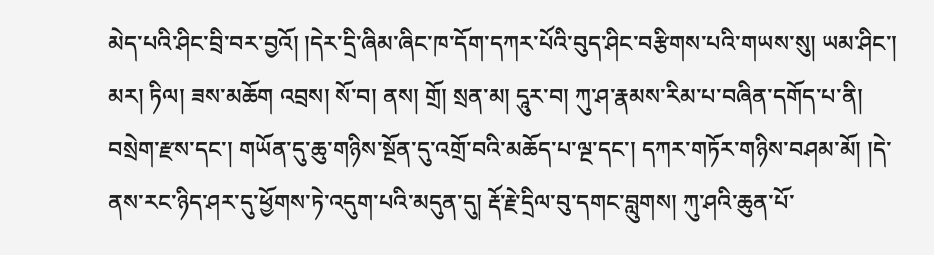མེད་པའི་ཤིང་བྲི་བར་བྱའོ། །དེར་དྲི་ཞིམ་ཞིང་ཁ་དོག་དཀར་པོའི་བུད་ཤིང་བརྩིགས་པའི་གཡས་སུ། ཡམ་ཤིང་། མར། ཏིལ། ཟས་མཆོག འབྲས། སོ་བ། ནས། གྲོ། སྲན་མ། དཱུར་བ། ཀུ་ཤ་རྣམས་རིམ་པ་བཞིན་དགོད་པ་ནི། བསྲེག་རྫས་དང་། གཡོན་དུ་ཆུ་གཉིས་སྔོན་དུ་འགྲོ་བའི་མཆོད་པ་ལྔ་དང་། དཀར་གཏོར་གཉིས་བཤམ་མོ། །དེ་ནས་རང་ཉིད་ཤར་དུ་ཕྱོགས་ཏེ་འདུག་པའི་མདུན་དུ། རྡོ་རྗེ་དྲིལ་བུ་དགང་བླུགས། ཀུ་ཤའི་ཆུན་པོ་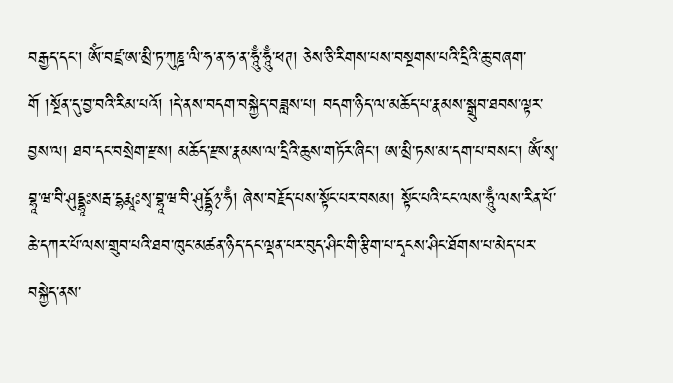བརྒྱད་དང་། ཨོཾ་བཛྲ་ཨ་མྲི་ཏ་ཀུཎྜ་ལི་ཧ་ན་ཧ་ན་ཧཱུྃ་ཧཱུྃ་ཕཊ། ཅེས་ཅི་རིགས་པས་བསྔགས་པའི་དྲིའི་ཆུ་བཞག་གོ །སྔོན་དུ་བྱ་བའི་རིམ་པའོ། །དེ་ནས་བདག་བསྐྱེད་བཟླས་པ། བདག་ཉིད་ལ་མཆོད་པ་རྣམས་སྒྲུབ་ཐབས་ལྟར་བྱས་ལ། ཐབ་དང་བསྲེག་རྫས། མཆོད་རྫས་རྣམས་ལ་དྲིའི་ཆུས་གཏོར་ཞིང་། ཨ་མྲི་ཏས་མ་དག་པ་བསང་། ཨོཾ་སྭ་བྷཱ་ཝ་བི་ཤུདྡྷཱཿསརྦ་དྷརྨཱཿསྭ་བྷཱ་ཝ་བི་ཤུདྡྷོ྅་ཧྃ། ཞེས་བརྗོད་པས་སྟོང་པར་བསམ། སྟོང་པའི་ངང་ལས་ཧཱུྃ་ལས་རིན་པོ་ཆེ་དཀར་པོ་ལས་གྲུབ་པའི་ཐབ་ཁུང་མཚན་ཉིད་དང་ལྡན་པར་བུད་ཤིང་གི་རྩིག་པ་དྭངས་ཤིང་ཐོགས་པ་མེད་པར་བསྐྱེད་ནས་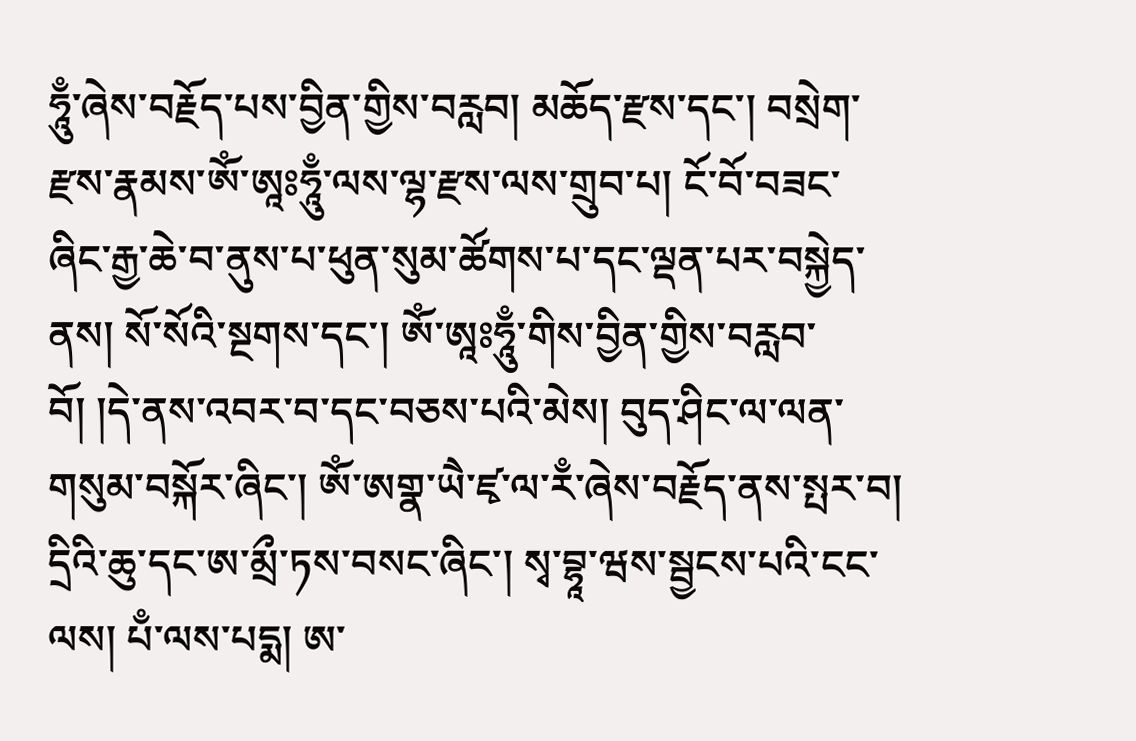ཧཱུྃ་ཞེས་བརྗོད་པས་བྱིན་གྱིས་བརླབ། མཆོད་རྫས་དང་། བསྲེག་རྫས་རྣམས་ཨོཾ་ཨཱཿཧཱུྃ་ལས་ལྷ་རྫས་ལས་གྲུབ་པ། ངོ་བོ་བཟང་ཞིང་རྒྱ་ཆེ་བ་ནུས་པ་ཕུན་སུམ་ཚོགས་པ་དང་ལྡན་པར་བསྐྱེད་ནས། སོ་སོའི་སྔགས་དང་། ཨོཾ་ཨཱཿཧཱུྃ་གིས་བྱིན་གྱིས་བརླབ་བོ། །དེ་ནས་འབར་བ་དང་བཅས་པའི་མེས། བུད་ཤིང་ལ་ལན་གསུམ་བསྐོར་ཞིང་། ཨོཾ་ཨགྣ་ཡཻ་ཛྭ་ལ་རྃ་ཞེས་བརྗོད་ནས་སྤར་བ། དྲིའི་ཆུ་དང་ཨ་མྲྀ་ཏས་བསང་ཞིང་། སྭ་བྷཱ་ཝས་སྦྱངས་པའི་ངང་ལས། པྃ་ལས་པདྨ། ཨ་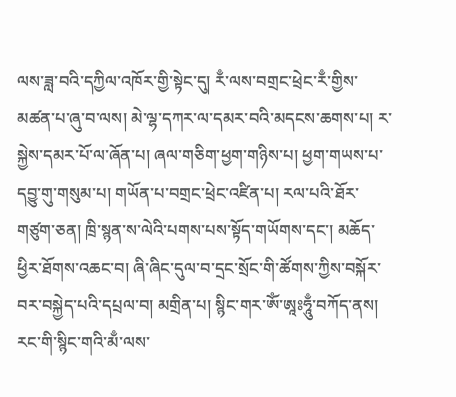ལས་ཟླ་བའི་དཀྱིལ་འཁོར་གྱི་སྟེང་དུ། རྃ་ལས་བགྲང་ཕྲེང་རྃ་གྱིས་མཚན་པ་ཞུ་བ་ལས། མེ་ལྷ་དཀར་ལ་དམར་བའི་མདངས་ཆགས་པ། ར་སྐྱེས་དམར་པོ་ལ་ཞོན་པ། ཞལ་གཅིག་ཕྱག་གཉིས་པ། ཕྱག་གཡས་པ་དབྱུ་གུ་གསུམ་པ། གཡོན་པ་བགྲང་ཕྲེང་འཛིན་པ། རལ་པའི་ཐོར་གཙུག་ཅན། ཁྲི་སྙན་ས་ལེའི་པགས་པས་སྟོད་གཡོགས་དང་། མཆོད་ཕྱིར་ཐོགས་འཆང་བ། ཞི་ཞིང་དུལ་བ་དྲང་སྲོང་གི་ཚོགས་ཀྱིས་བསྐོར་བར་བསྐྱེད་པའི་དཔྲལ་བ། མགྲིན་པ། སྙིང་གར་ཨོཾ་ཨཱཿཧཱུྃ་བཀོད་ནས། རང་གི་སྙིང་གའི་མྃ་ལས་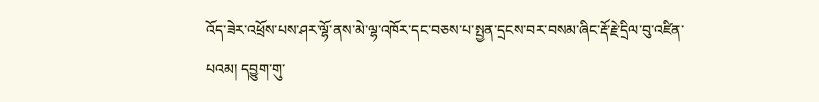འོད་ཟེར་འཕྲོས་པས་ཤར་ལྷོ་ནས་མེ་ལྷ་འཁོར་དང་བཅས་པ་སྤྱན་དྲངས་བར་བསམ་ཞིང་རྡོ་རྗེ་དྲིལ་བུ་འཛིན་པའམ། དབྱུག་གུ་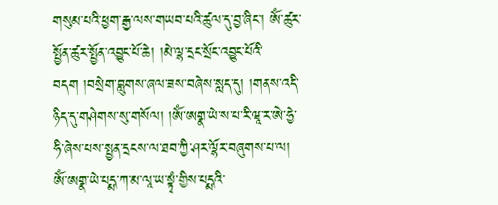གསུམ་པའི་ཕྱག་རྒྱ་ལས་གཡབ་པའི་ཚུལ་དུ་བྱ་ཞིང་། ཨོཾ་ཚུར་སྤྱོན་ཚུར་སྤྱོན་འབྱུང་པོ་ཆེ། །མེ་ལྷ་དྲང་སྲོང་འབྱུང་པོའི་བདག །བསྲེག་བླུགས་ཞལ་ཟས་བཞེས་སླད་དུ། །གནས་འདི་ཉིད་དུ་གཤེགས་སུ་གསོལ། །ཨོཾ་ཨགྣ་ཡེ་ས་པ་རི་ཝཱ་ར་ཨེ་ཧྱེ་ཧི་ཞེས་པས་སྤྱན་དྲངས་ལ་ཐབ་ཀྱི་ཤར་ལྷོར་བཞུགས་པ་ལ། ཨོཾ་ཨགྣ་ཡེ་པདྨ་ཀ་མ་ལཱ་ཡ་སྟྭཾ་གྱིས་པདྨའི་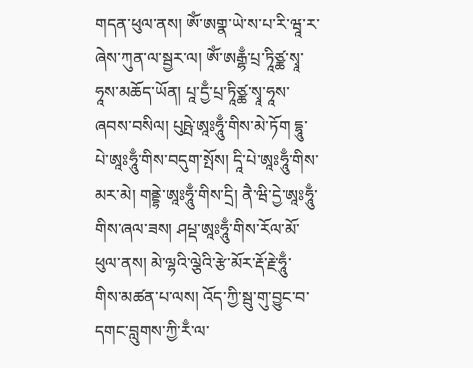གདན་ཕུལ་ནས། ཨོཾ་ཨགྣ་ཡེ་ས་པ་རི་ཝཱ་ར་ཞེས་ཀུན་ལ་སྦྱར་ལ། ཨོཾ་ཨརྒྷྃ་པྲ་ཏཱིཙྪ་སྭཱ་ཧཱས་མཆོད་ཡོན། པཱ་དྱྃ་པྲ་ཏཱིཙྪ་སྭཱ་ཧཱས་ཞབས་བསིལ། པུཥྤེ་ཨཱཿཧཱུྃ་གིས་མེ་ཏོག དྷཱུ་པེ་ཨཱཿཧཱུྃ་གིས་བདུག་སྤོས། དཱི་པེ་ཨཱཿཧཱུྃ་གིས་མར་མེ། གནྡྷེ་ཨཱཿཧཱུྃ་གིས་དྲི། ནཻ་ཝི་དྱེ་ཨཱཿཧཱུྃ་གིས་ཞལ་ཟས། ཤཔྡ་ཨཱཿཧཱུྃ་གིས་རོལ་མོ་ཕུལ་ནས། མེ་ལྷའི་ལྕེའི་རྩེ་མོར་རྡོ་རྗེ་ཧཱུྃ་གིས་མཚན་པ་ལས། འོད་ཀྱི་སྦུ་གུ་བྱུང་བ་དགང་བླུགས་ཀྱི་རྃ་ལ་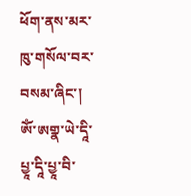ཕོག་ནས་མར་ཁུ་གསོལ་བར་བསམ་ཞིང་། ཨོཾ་ཨགྣ་ཡེ་དཱི་པྱཱ་དཱི་པྱཱ་བི་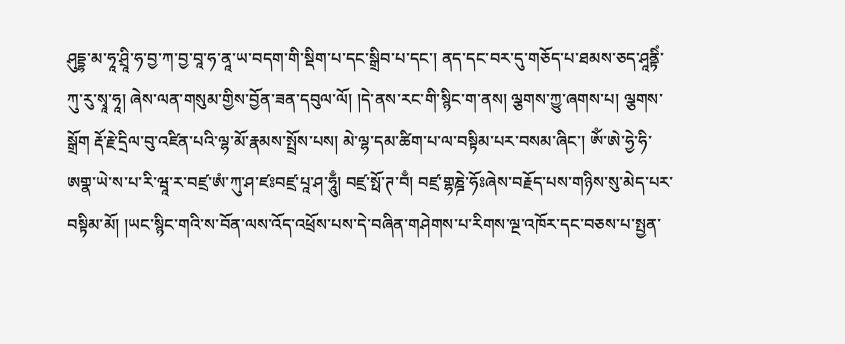ཤུདྡྷ་མ་ཧཱ་ཤྲཱི་ཧ་བྱ་ཀ་བྱ་བཱ་ཧ་ནཱ་ཡ་བདག་གི་སྡིག་པ་དང་སྒྲིབ་པ་དང་། ནད་དང་བར་དུ་གཅོད་པ་ཐམས་ཅད་ཤཱནྟིཾ་ཀུ་རུ་སྭཱ་ཧཱ། ཞེས་ལན་གསུམ་གྱིས་བྱོན་ཟན་དབུལ་ལོ། །དེ་ནས་རང་གི་སྙིང་ག་ནས། ལྕགས་ཀྱུ་ཞགས་པ། ལྕགས་སྒྲོག རྡོ་རྗེ་དྲིལ་བུ་འཛིན་པའི་ལྷ་མོ་རྣམས་སྤྲོས་པས། མེ་ལྷ་དམ་ཚིག་པ་ལ་བསྟིམ་པར་བསམ་ཞིང་། ཨོཾ་ཨེ་ཧྱེ་ཧི་ཨགྣ་ཡེ་ས་པ་རི་ཝཱ་ར་བཛྲ་ཨཾ་ཀུ་ཤ་ཛཿབཛྲ་པཱ་ཤ་ཧཱུྃ། བཛྲ་སྥོ་ཊ་བྃ། བཛྲ་གྷཎྜེ་ཧོཿཞེས་བརྗོད་པས་གཉིས་སུ་མེད་པར་བསྟིམ་མོ། །ཡང་སྙིང་གའི་ས་བོན་ལས་འོད་འཕྲོས་པས་དེ་བཞིན་གཤེགས་པ་རིགས་ལྔ་འཁོར་དང་བཅས་པ་སྤྱན་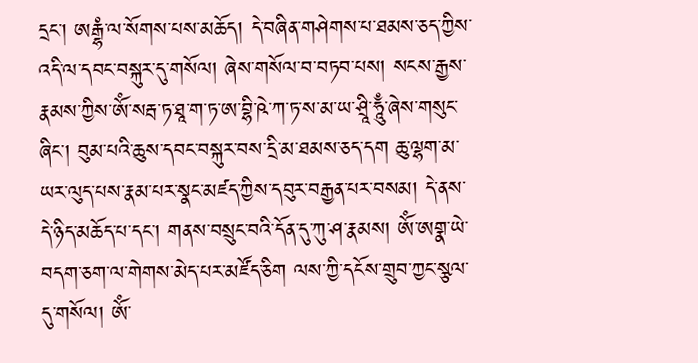དྲང་། ཨརྒྷཾ་ལ་སོགས་པས་མཆོད། དེ་བཞིན་གཤེགས་པ་ཐམས་ཅད་ཀྱིས་འདི་ལ་དབང་བསྐུར་དུ་གསོལ། ཞེས་གསོལ་བ་བཏབ་པས། སངས་རྒྱས་རྣམས་ཀྱིས་ཨོཾ་སརྦ་ཏ་ཐཱ་ག་ཏ་ཨ་བྷི་ཥེ་ཀ་ཏ་ས་མ་ཡ་ཤྲཱི་ཧཱུྃ་ཞེས་གསུང་ཞིང་། བུམ་པའི་ཆུས་དབང་བསྐུར་བས་དྲི་མ་ཐམས་ཅད་དག ཆུ་ལྷག་མ་ཡར་ལུད་པས་རྣམ་པར་སྣང་མཛད་ཀྱིས་དབུར་བརྒྱན་པར་བསམ། དེ་ནས་དེ་ཉིད་མཆོད་པ་དང་། གནས་བསྲུང་བའི་དོན་དུ་ཀུ་ཤ་རྣམས། ཨོཾ་ཨགྣ་ཡེ་བདག་ཅག་ལ་གེགས་མེད་པར་མཛོད་ཅིག ལས་ཀྱི་དངོས་གྲུབ་ཀྱང་སྩལ་དུ་གསོལ། ཨོཾ་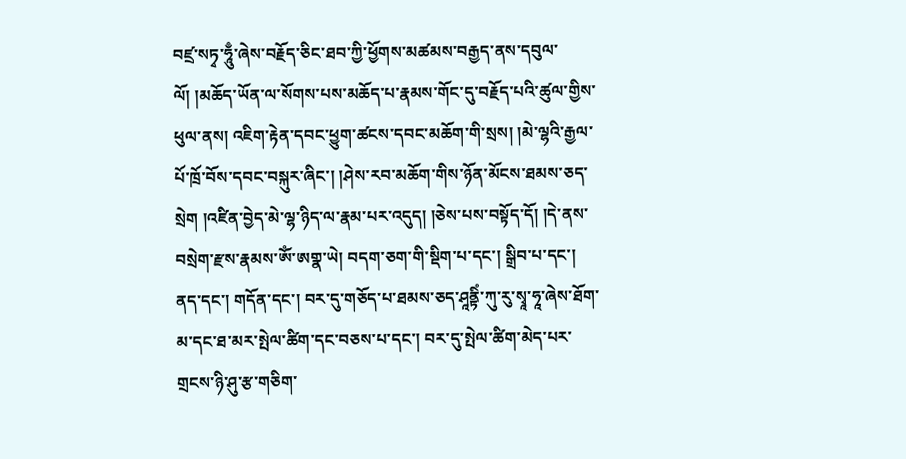བཛྲ་སཏྭ་ཧཱུྃ་ཞེས་བརྗོད་ཅིང་ཐབ་ཀྱི་ཕྱོགས་མཚམས་བརྒྱད་ནས་དབུལ་ལོ། །མཆོད་ཡོན་ལ་སོགས་པས་མཆོད་པ་རྣམས་གོང་དུ་བརྗོད་པའི་ཚུལ་གྱིས་ཕུལ་ནས། འཇིག་རྟེན་དབང་ཕྱུག་ཚངས་དབང་མཆོག་གི་སྲས། །མེ་ལྷའི་རྒྱལ་པོ་ཁྲོ་བོས་དབང་བསྐུར་ཞིང་། །ཤེས་རབ་མཆོག་གིས་ཉོན་མོངས་ཐམས་ཅད་སྲེག །འཛིན་བྱེད་མེ་ལྷ་ཉིད་ལ་རྣམ་པར་འདུད། །ཅེས་པས་བསྟོད་དོ། །དེ་ནས་བསྲེག་རྫས་རྣམས་ཨོཾ་ཨགྣ་ཡེ། བདག་ཅག་གི་སྡིག་པ་དང་། སྒྲིབ་པ་དང་། ནད་དང་། གདོན་དང་། བར་དུ་གཅོད་པ་ཐམས་ཅད་ཤཱནྟིཾ་ཀུ་རུ་སྭཱ་ཧཱ་ཞེས་ཐོག་མ་དང་ཐ་མར་སྤེལ་ཚིག་དང་བཅས་པ་དང་། བར་དུ་སྤེལ་ཚིག་མེད་པར་གྲངས་ཉི་ཤུ་རྩ་གཅིག་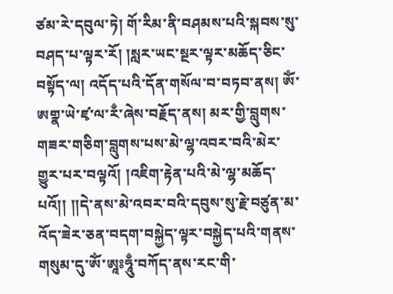ཙམ་རེ་དབུལ་ཏེ། གོ་རིམ་ནི་བཤམས་པའི་སྐབས་སུ་བཤད་པ་ལྟར་རོ། །སླར་ཡང་སྔར་ལྟར་མཆོད་ཅིང་བསྟོད་ལ། འདོད་པའི་དོན་གསོལ་བ་བཏབ་ནས། ཨོཾ་ཨགྣ་ཡེ་ཛྭ་ལ་རྃ་ཞེས་བརྗོད་ནས། མར་གྱི་བླུགས་གཟར་གཅིག་བླུགས་པས་མེ་ལྷ་འབར་བའི་མེར་གྱུར་པར་བལྟའོ། །འཇིག་རྟེན་པའི་མེ་ལྷ་མཆོད་པའོ།། །།དེ་ནས་མེ་འབར་བའི་དབུས་སུ་རྗེ་བཙུན་མ་འོད་ཟེར་ཅན་བདག་བསྐྱེད་ལྟར་བསྐྱེད་པའི་གནས་གསུམ་དུ་ཨོཾ་ཨཱཿཧཱུྃ་བཀོད་ནས་རང་གི་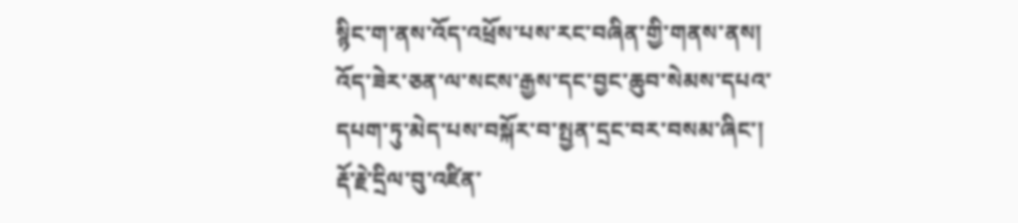སྙིང་ག་ནས་འོད་འཕྲོས་པས་རང་བཞིན་གྱི་གནས་ནས། འོད་ཟེར་ཅན་ལ་སངས་རྒྱས་དང་བྱང་ཆུབ་སེམས་དཔའ་དཔག་ཏུ་མེད་པས་བསྐོར་བ་སྤྱན་དྲང་བར་བསམ་ཞིང་། རྡོ་རྗེ་དྲིལ་བུ་འཛིན་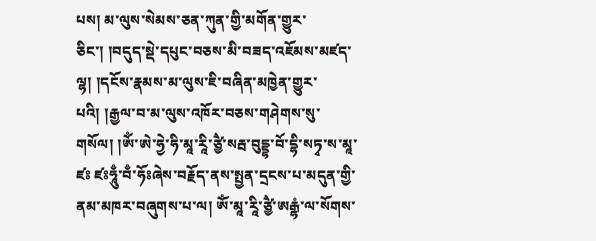པས། མ་ལུས་སེམས་ཅན་ཀུན་གྱི་མགོན་གྱུར་ཅིང་། །བདུད་སྡེ་དཔུང་བཅས་མི་བཟད་འཇོམས་མཛད་ལྷ། །དངོས་རྣམས་མ་ལུས་ཇི་བཞིན་མཁྱེན་གྱུར་པའི། །རྒྱལ་བ་མ་ལུས་འཁོར་བཅས་གཤེགས་སུ་གསོལ། །ཨོཾ་ཨེ་ཧྱེ་ཧི་མཱ་རཱི་ཙྱཻ་སརྦ་བུདྡྷ་བོ་དྷི་སཏྭ་ས་མཱ་ཛཿ ཛཿཧཱུྃ་བྃ་ཧོཿཞེས་བརྗོད་ནས་སྤྱན་དྲངས་པ་མདུན་གྱི་ནམ་མཁར་བཞུགས་པ་ལ། ཨོཾ་མཱ་རཱི་ཙྱཻ་ཨརྒྷཾ་ལ་སོགས་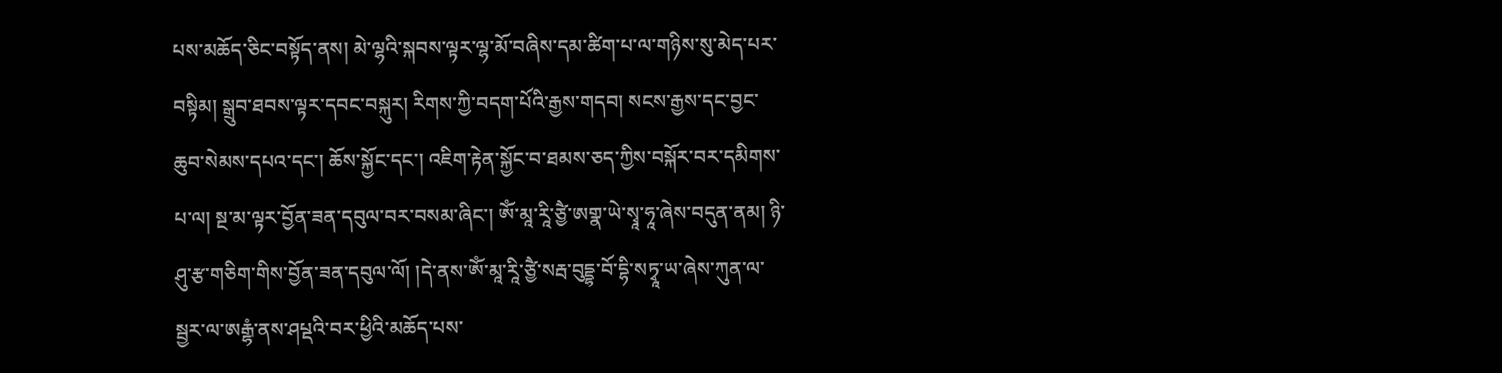པས་མཆོད་ཅིང་བསྟོད་ནས། མེ་ལྷའི་སྐབས་ལྟར་ལྷ་མོ་བཞིས་དམ་ཚིག་པ་ལ་གཉིས་སུ་མེད་པར་བསྟིམ། སྒྲུབ་ཐབས་ལྟར་དབང་བསྐུར། རིགས་ཀྱི་བདག་པོའི་རྒྱས་གདབ། སངས་རྒྱས་དང་བྱང་ཆུབ་སེམས་དཔའ་དང་། ཆོས་སྐྱོང་དང་། འཇིག་རྟེན་སྐྱོང་བ་ཐམས་ཅད་ཀྱིས་བསྐོར་བར་དམིགས་པ་ལ། སྔ་མ་ལྟར་བྱོན་ཟན་དབུལ་བར་བསམ་ཞིང་། ཨོཾ་མཱ་རཱི་ཙྱཻ་ཨགྣ་ཡེ་སྭཱ་ཧཱ་ཞེས་བདུན་ནམ། ཉི་ཤུ་རྩ་གཅིག་གིས་བྱོན་ཟན་དབུལ་ལོ། །དེ་ནས་ཨོཾ་མཱ་རཱི་ཙྱཻ་སརྦ་བུདྡྷ་བོ་དྷི་སཏྭཱ་ཡ་ཞེས་ཀུན་ལ་སྦྱར་ལ་ཨརྒྷཾ་ནས་ཤཔྡའི་བར་ཕྱིའི་མཆོད་པས་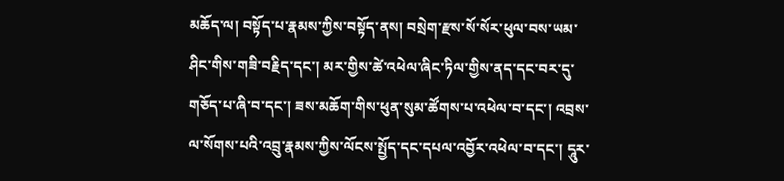མཆོད་ལ། བསྟོད་པ་རྣམས་ཀྱིས་བསྟོད་ནས། བསྲེག་རྫས་སོ་སོར་ཕུལ་བས་ཡམ་ཤིང་གིས་གཟི་བརྗིད་དང་། མར་གྱིས་ཚེ་འཕེལ་ཞིང་ཏིལ་གྱིས་ནད་དང་བར་དུ་གཅོད་པ་ཞི་བ་དང་། ཟས་མཆོག་གིས་ཕུན་སུམ་ཚོགས་པ་འཕེལ་བ་དང་། འབྲས་ལ་སོགས་པའི་འབྲུ་རྣམས་ཀྱིས་ལོངས་སྤྱོད་དང་དཔལ་འབྱོར་འཕེལ་བ་དང་། དཱུར་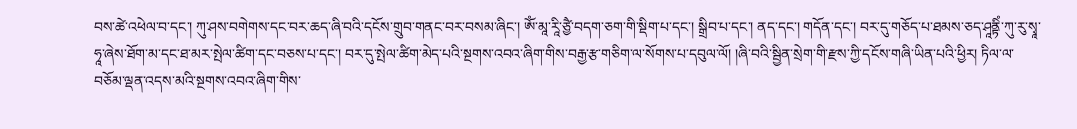བས་ཚེ་འཕེལ་བ་དང་། ཀུ་ཤས་བགེགས་དང་བར་ཆད་ཞི་བའི་དངོས་གྲུབ་གནང་བར་བསམ་ཞིང་། ཨོཾ་མཱ་རཱི་ཙྱཻ་བདག་ཅག་གི་སྡིག་པ་དང་། སྒྲིབ་པ་དང་། ནད་དང་། གདོན་དང་། བར་དུ་གཅོད་པ་ཐམས་ཅད་ཤཱནྟིཾ་ཀུ་རུ་སྭཱ་ཧཱ་ཞེས་ཐོག་མ་དང་ཐ་མར་སྤེལ་ཚིག་དང་བཅས་པ་དང་། བར་དུ་སྤེལ་ཚིག་མེད་པའི་སྔགས་འབའ་ཞིག་གིས་བརྒྱ་རྩ་གཅིག་ལ་སོགས་པ་དབུལ་ལོ། །ཞི་བའི་སྦྱིན་སྲེག་གི་རྫས་ཀྱི་དངོས་གཞི་ཡིན་པའི་ཕྱིར། ཏིལ་ལ་བཅོམ་ལྡན་འདས་མའི་སྔགས་འབའ་ཞིག་གིས་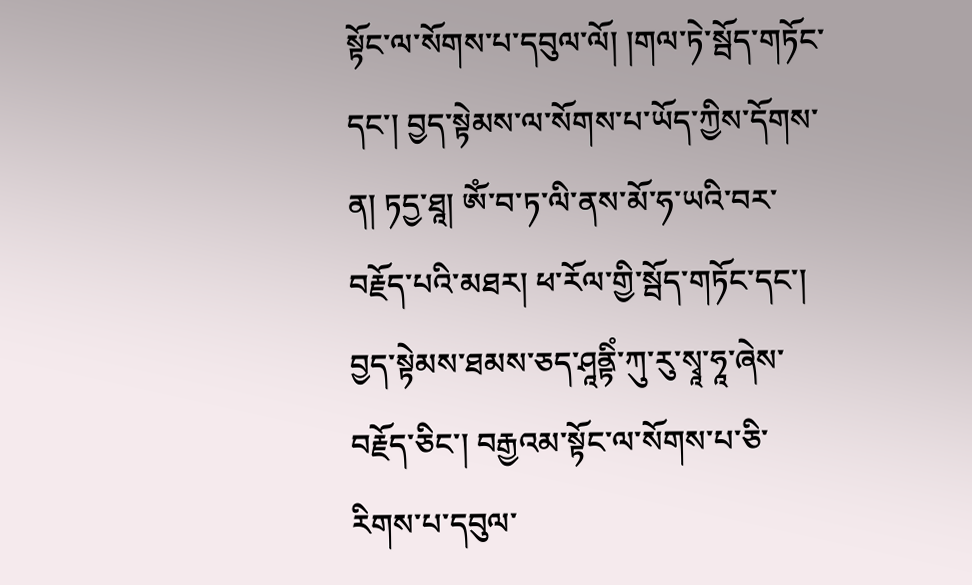སྟོང་ལ་སོགས་པ་དབུལ་ལོ། །གལ་ཏེ་སྦོད་གཏོང་དང་། བྱད་སྟེམས་ལ་སོགས་པ་ཡོད་ཀྱིས་དོགས་ན། ཏདྱ་ཐཱ། ཨོཾ་བ་ཏ་ལི་ནས་མོ་ཧ་ཡའི་བར་བརྗོད་པའི་མཐར། ཕ་རོལ་གྱི་སྦོད་གཏོང་དང་། བྱད་སྟེམས་ཐམས་ཅད་ཤཱནྟིཾ་ཀུ་རུ་སྭཱ་ཧཱ་ཞེས་བརྗོད་ཅིང་། བརྒྱའམ་སྟོང་ལ་སོགས་པ་ཅི་རིགས་པ་དབུལ་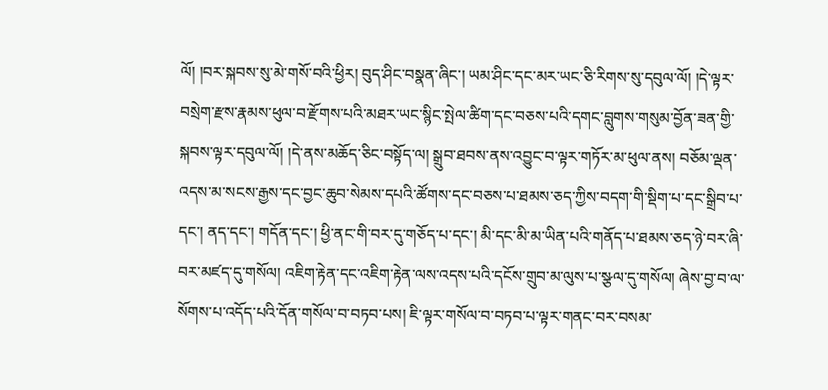ལོ། །བར་སྐབས་སུ་མེ་གསོ་བའི་ཕྱིར། བུད་ཤིང་བསྣན་ཞིང་། ཡམ་ཤིང་དང་མར་ཡང་ཅི་རིགས་སུ་དབུལ་ལོ། །དེ་ལྟར་བསྲེག་རྫས་རྣམས་ཕུལ་བ་རྫོགས་པའི་མཐར་ཡང་སྙིང་སྤེལ་ཚིག་དང་བཅས་པའི་དགང་བླུགས་གསུམ་བྱོན་ཟན་གྱི་སྐབས་ལྟར་དབུལ་ལོ། །དེ་ནས་མཆོད་ཅིང་བསྟོད་ལ། སྒྲུབ་ཐབས་ནས་འབྱུང་བ་ལྟར་གཏོར་མ་ཕུལ་ནས། བཅོམ་ལྡན་འདས་མ་སངས་རྒྱས་དང་བྱང་ཆུབ་སེམས་དཔའི་ཚོགས་དང་བཅས་པ་ཐམས་ཅད་ཀྱིས་བདག་གི་སྡིག་པ་དང་སྒྲིབ་པ་དང་། ནད་དང་། གདོན་དང་། ཕྱི་ནང་གི་བར་དུ་གཅོད་པ་དང་། མི་དང་མི་མ་ཡིན་པའི་གནོད་པ་ཐམས་ཅད་ཉེ་བར་ཞི་བར་མཛད་དུ་གསོལ། འཇིག་རྟེན་དང་འཇིག་རྟེན་ལས་འདས་པའི་དངོས་གྲུབ་མ་ལུས་པ་སྩལ་དུ་གསོལ། ཞེས་བྱ་བ་ལ་སོགས་པ་འདོད་པའི་དོན་གསོལ་བ་བཏབ་པས། ཇི་ལྟར་གསོལ་བ་བཏབ་པ་ལྟར་གནང་བར་བསམ་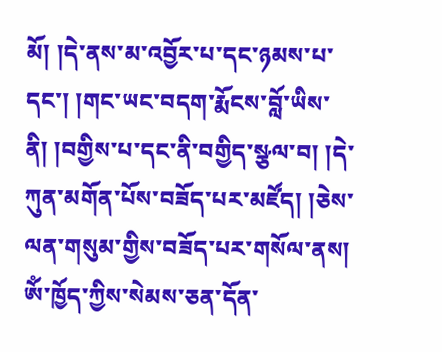མོ། །དེ་ནས་མ་འབྱོར་པ་དང་ཉམས་པ་དང་། །གང་ཡང་བདག་རྨོངས་བློ་ཡིས་ནི། །བགྱིས་པ་དང་ནི་བགྱིད་སྩལ་བ། །དེ་ཀུན་མགོན་པོས་བཟོད་པར་མཛོད། །ཅེས་ལན་གསུམ་གྱིས་བཟོད་པར་གསོལ་ནས། ཨོཾ་ཁྱོད་ཀྱིས་སེམས་ཅན་དོན་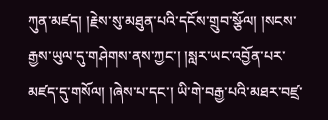ཀུན་མཛད། །རྗེས་སུ་མཐུན་པའི་དངོས་གྲུབ་སྩོལ། །སངས་རྒྱས་ཡུལ་དུ་གཤེགས་ནས་ཀྱང་། །སླར་ཡང་འབྱོན་པར་མཛད་དུ་གསོལ། །ཞེས་པ་དང་། ཡི་གེ་བརྒྱ་པའི་མཐར་བཛྲ་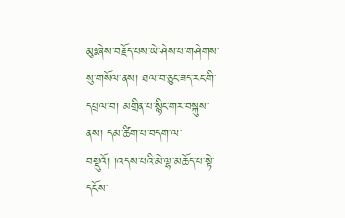མུཿཞེས་བརྗོད་པས་ཡེ་ཤེས་པ་གཤེགས་སུ་གསོལ་ནས། ཐལ་བ་ཅུང་ཟད་རང་གི་དཔྲལ་བ། མགྲིན་པ་སྙིང་གར་བསྐུས་ནས། དམ་ཚིག་པ་བདག་ལ་བསྡུའོ། །འདས་པའི་མེ་ལྷ་མཆོད་པ་སྟེ་དངོས་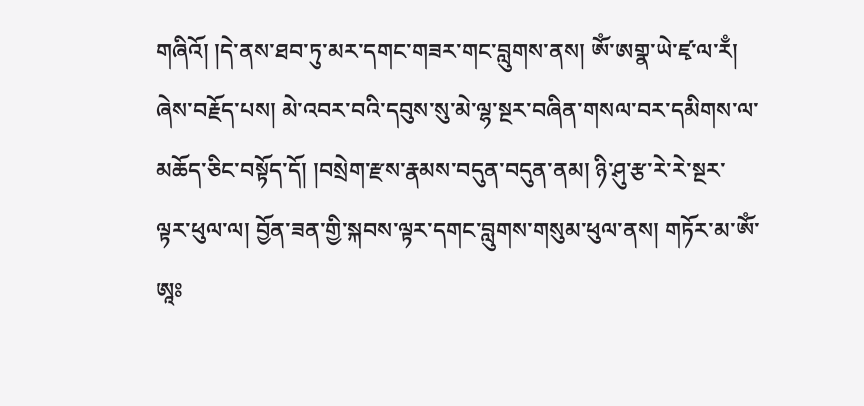གཞིའོ། །དེ་ནས་ཐབ་ཏུ་མར་དགང་གཟར་གང་བླུགས་ནས། ཨོཾ་ཨགྣ་ཡེ་ཛྭ་ལ་རྃ། ཞེས་བརྗོད་པས། མེ་འབར་བའི་དབུས་སུ་མེ་ལྷ་སྔར་བཞིན་གསལ་བར་དམིགས་ལ་མཆོད་ཅིང་བསྟོད་དོ། །བསྲེག་རྫས་རྣམས་བདུན་བདུན་ནམ། ཉི་ཤུ་རྩ་རེ་རེ་སྔར་ལྟར་ཕུལ་ལ། བྱོན་ཟན་གྱི་སྐབས་ལྟར་དགང་བླུགས་གསུམ་ཕུལ་ནས། གཏོར་མ་ཨོཾ་ཨཱཿ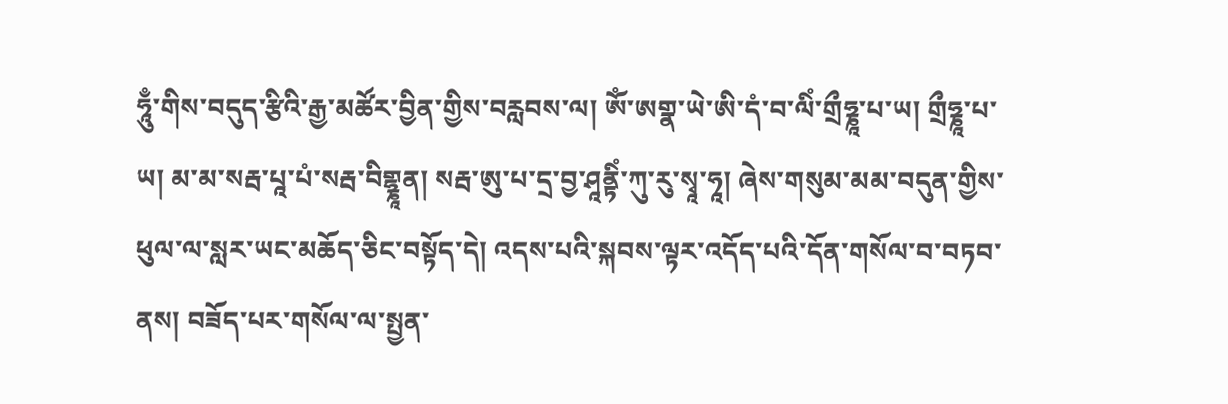ཧཱུྃ་གིས་བདུད་རྩིའི་རྒྱ་མཚོར་བྱིན་གྱིས་བརླབས་ལ། ཨོཾ་ཨགྣ་ཡེ་ཨི་དཾ་བ་ལིཾ་གྲྀཧྞཱ་པ་ཡ། གྲྀཧྞཱ་པ་ཡ། མ་མ་སརྦ་པཱ་པཾ་སརྦ་བིགྷྣཱན། སརྦ་ཨུ་པ་དྲ་བྱ་ཤཱནྟིཾ་ཀུ་རུ་སྭཱ་ཧཱ། ཞེས་གསུམ་མམ་བདུན་གྱིས་ཕུལ་ལ་སླར་ཡང་མཆོད་ཅིང་བསྟོད་དེ། འདས་པའི་སྐབས་ལྟར་འདོད་པའི་དོན་གསོལ་བ་བཏབ་ནས། བཟོད་པར་གསོལ་ལ་སྤྱན་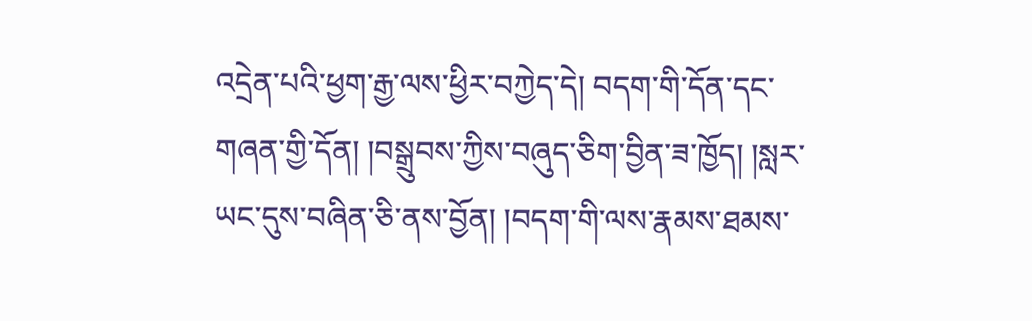འདྲེན་པའི་ཕྱག་རྒྱ་ལས་ཕྱིར་བཀྱེད་དེ། བདག་གི་དོན་དང་གཞན་གྱི་དོན། །བསྒྲུབས་ཀྱིས་བཞུད་ཅིག་བྱིན་ཟ་ཁྱོད། །སླར་ཡང་དུས་བཞིན་ཅི་ནས་བྱོན། །བདག་གི་ལས་རྣམས་ཐམས་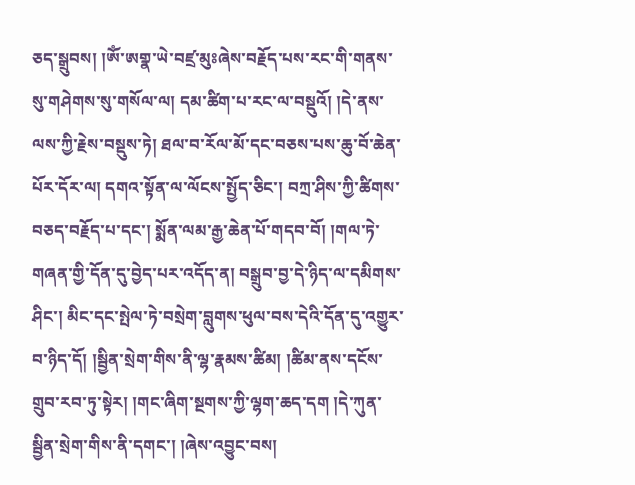ཅད་སྒྲུབས། །ཨོཾ་ཨགྣ་ཡེ་བཛྲ་མུཿཞེས་བརྗོད་པས་རང་གི་གནས་སུ་གཤེགས་སུ་གསོལ་ལ། དམ་ཚིག་པ་རང་ལ་བསྡུའོ། །དེ་ནས་ལས་ཀྱི་རྗེས་བསྡུས་ཏེ། ཐལ་བ་རོལ་མོ་དང་བཅས་པས་ཆུ་བོ་ཆེན་པོར་དོར་ལ། དགའ་སྟོན་ལ་ལོངས་སྤྱོད་ཅིང་། བཀྲ་ཤིས་ཀྱི་ཚིགས་བཅད་བརྗོད་པ་དང་། སྨོན་ལམ་རྒྱ་ཆེན་པོ་གདབ་བོ། །གལ་ཏེ་གཞན་གྱི་དོན་དུ་བྱེད་པར་འདོད་ན། བསྒྲུབ་བྱ་དེ་ཉིད་ལ་དམིགས་ཤིང་། མིང་དང་སྤེལ་ཏེ་བསྲེག་བླུགས་ཕུལ་བས་དེའི་དོན་དུ་འགྱུར་བ་ཉིད་དོ། །སྦྱིན་སྲེག་གིས་ནི་ལྷ་རྣམས་ཚིམ། །ཚིམ་ནས་དངོས་གྲུབ་རབ་ཏུ་སྟེར། །གང་ཞིག་སྔགས་ཀྱི་ལྷག་ཆད་དག །དེ་ཀུན་སྦྱིན་སྲེག་གིས་ནི་དགང་། །ཞེས་འབྱུང་བས།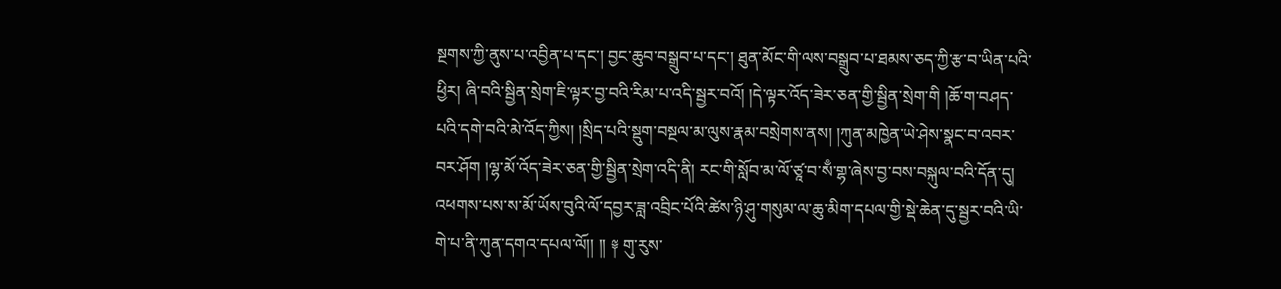སྔགས་ཀྱི་ནུས་པ་འབྱིན་པ་དང་། བྱང་ཆུབ་བསྒྲུབ་པ་དང་། ཐུན་མོང་གི་ལས་བསྒྲུབ་པ་ཐམས་ཅད་ཀྱི་རྩ་བ་ཡིན་པའི་ཕྱིར། ཞི་བའི་སྦྱིན་སྲེག་ཇི་ལྟར་བྱ་བའི་རིམ་པ་འདི་སྦྱར་བའོ། །དེ་ལྟར་འོད་ཟེར་ཅན་གྱི་སྦྱིན་སྲེག་གི །ཆོ་ག་བཤད་པའི་དགེ་བའི་མེ་འོད་ཀྱིས། །སྲིད་པའི་སྡུག་བསྔལ་མ་ལུས་རྣམ་བསྲེགས་ནས། །ཀུན་མཁྱེན་ཡེ་ཤེས་སྣང་བ་འབར་བར་ཤོག །ལྷ་མོ་འོད་ཟེར་ཅན་གྱི་སྦྱིན་སྲེག་འདི་ནི། རང་གི་སློབ་མ་ལོ་ཙཱ་བ་སྃ་གྷ་ཞེས་བྱ་བས་བསྐུལ་བའི་དོན་དུ། འཕགས་པས་ས་མོ་ཡོས་བུའི་ལོ་དབྱར་ཟླ་འབྲིང་པོའི་ཚེས་ཉི་ཤུ་གསུམ་ལ་ཆུ་མིག་དཔལ་གྱི་སྡེ་ཆེན་དུ་སྦྱར་བའི་ཡི་གེ་པ་ནི་ཀུན་དགའ་དཔལ་ལོ།། །། ༈ གུ་རུས་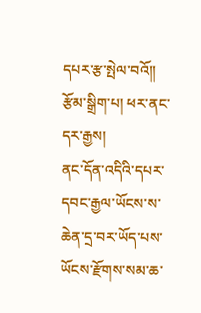དཔར་རྩ་སྤེལ་བའོ།།
རྩོམ་སྒྲིག་པ། ཕར་ནང་དར་རྒྱས།
ནང་དོན་འདིའི་དཔར་དབང་རྒྱལ་ཡོངས་ས་ཆེན་དྲ་བར་ཡོད་པས་ཡོངས་རྫོགས་སམ་ཆ་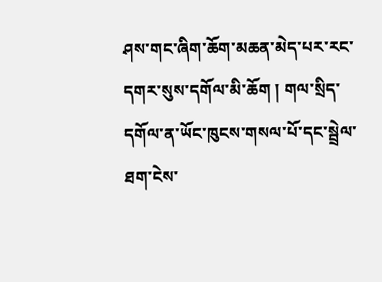ཤས་གང་ཞིག་ཆོག་མཆན་མེད་པར་རང་དགར་སུས་དགོལ་མི་ཆོག ། གལ་སྲིད་དགོལ་ན་ཡོང་ཁུངས་གསལ་པོ་དང་སྦྲེལ་ཐག་ངེས་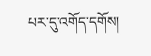པར་དུ་འགོད་དགོས།